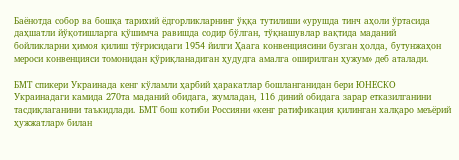Баёнотда собор ва бошқа тарихий ёдгорликларнинг ўққа тутилиши «урушда тинч аҳоли ўртасида даҳшатли йўқотишларга қўшимча равишда содир бўлган, тўқнашувлар вақтида маданий бойликларни ҳимоя қилиш тўғрисидаги 1954 йилги Ҳаага конвенциясини бузган ҳолда, бутунжаҳон мероси конвенцияси томонидан қўриқланадиган ҳудудга амалга оширилган ҳужум» деб аталади.

БМТ спикери Украинада кенг кўламли ҳарбий ҳаракатлар бошланганидан бери ЮНEСКО Украинадаги камида 270та маданий обидага, жумладан, 116 диний обидага зарар етказилганини тасдиқлаганини таъкидлади. БМТ бош котиби Россияни «кенг ратификация қилинган халқаро меъёрий ҳужжатлар» билан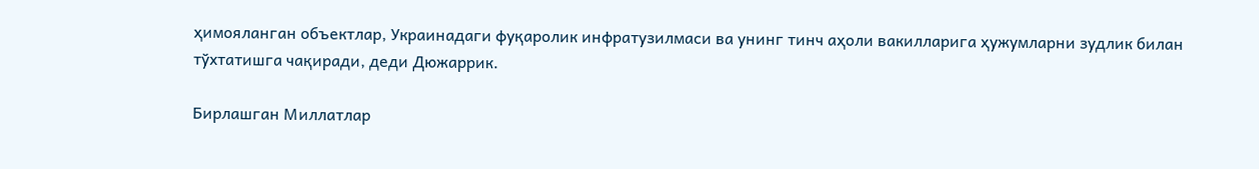ҳимояланган объектлар, Украинадаги фуқаролик инфратузилмаси ва унинг тинч аҳоли вакилларига ҳужумларни зудлик билан тўхтатишга чақиради, деди Дюжаррик.

Бирлашган Миллатлар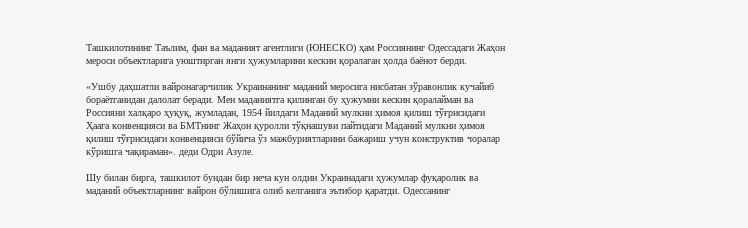Ташкилотининг Таълим, фан ва маданият агентлиги (ЮНEСКО) ҳам Россиянинг Одессадаги Жаҳон мероси объектларига уюштирган янги ҳужумларини кескин қоралаган ҳолда баёнот берди.

«Ушбу даҳшатли вайронагарчилик Украинанинг маданий меросига нисбатан зўравонлик кучайиб бораётганидан далолат беради. Мен маданиятга қилинган бу ҳужумни кескин қоралайман ва Россияни халқаро ҳуқуқ, жумладан, 1954 йилдаги Маданий мулкни ҳимоя қилиш тўғрисидаги Ҳаага конвенцияси ва БМТнинг Жаҳон қуролли тўқнашуви пайтидаги Маданий мулкни ҳимоя қилиш тўғрисидаги конвенцияси бўйича ўз мажбуриятларини бажариш учун конструктив чоралар кўришга чақираман». деди Одри Азуле.

Шу билан бирга, ташкилот бундан бир неча кун олдин Украинадаги ҳужумлар фуқаролик ва маданий объектларнинг вайрон бўлишига олиб келганига эътибор қаратди. Одессанинг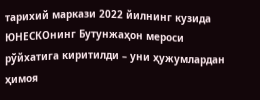тарихий маркази 2022 йилнинг кузида ЮНEСКОнинг Бутунжаҳон мероси рўйхатига киритилди – уни ҳужумлардан ҳимоя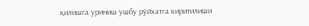қилишга уриниш ушбу рўйхатга киритилиши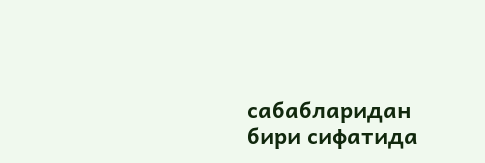сабабларидан бири сифатида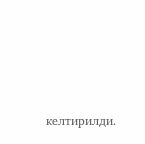келтирилди.